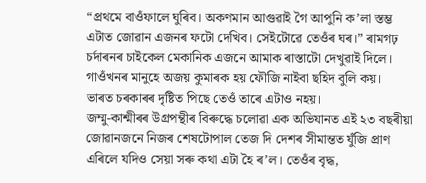“প্ৰথমে বাওঁফালে ঘুৰিব। অকণমান আগুৱাই গৈ আপুনি ক’লা স্তম্ভ এটাত জোৱান এজনৰ ফটো দেখিব। সেইটোৱে তেওঁৰ ঘৰ।” ৰামগঢ় চৰ্দাৰনৰ চাইকেল মেকানিক এজনে আমাক ৰাস্তাটো দেখুৱাই দিলে। গাওঁখনৰ মানুহে অজয় কুমাৰক হয় ফৌজি নাইবা ছহিদ বুলি কয়।
ভাৰত চৰকাৰৰ দৃষ্টিত পিছে তেওঁ তাৰে এটাও নহয়।
জম্মু-কাশ্মীৰৰ উগ্ৰপন্থীৰ বিৰুদ্ধে চলোৱা এক অভিযানত এই ২৩ বছৰীয়া জোৱানজনে নিজৰ শেষটোপাল তেজ দি দেশৰ সীমান্তত যুঁজি প্ৰাণ এৰিলে যদিও সেয়া সৰু কথা এটা হৈ ৰ’ল। তেওঁৰ বৃদ্ধ,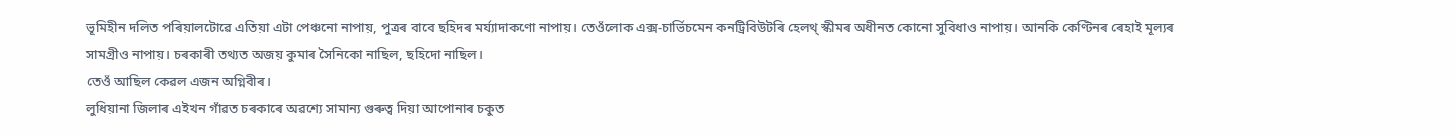ভূমিহীন দলিত পৰিয়ালটোৱে এতিয়া এটা পেঞ্চনো নাপায়, পুত্ৰৰ বাবে ছহিদৰ মৰ্য্যাদাকণো নাপায়। তেওঁলোক এক্স-চাৰ্ভিচমেন কনট্ৰিবিউটৰি হেলথ্ স্কীমৰ অধীনত কোনো সুবিধাও নাপায়। আনকি কেণ্টিনৰ ৰেহাই মূল্যৰ সামগ্ৰীও নাপায়। চৰকাৰী তথ্যত অজয় কুমাৰ সৈনিকো নাছিল, ছহিদো নাছিল।
তেওঁ আছিল কেৱল এজন অগ্নিবীৰ।
লুধিয়ানা জিলাৰ এইখন গাঁৱত চৰকাৰে অৱশ্যে সামান্য গুৰুত্ব দিয়া আপোনাৰ চকুত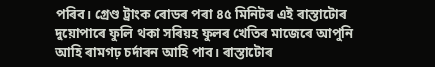পৰিব। গ্ৰেণ্ড ট্ৰাংক ৰোডৰ পৰা ৪৫ মিনিটৰ এই ৰাস্তাটোৰ দুয়োপাৰে ফুলি থকা সৰিয়হ ফুলৰ খেতিৰ মাজেৰে আপুনি আহি ৰামগঢ় চৰ্দাৰন আহি পাব। ৰাস্তাটোৰ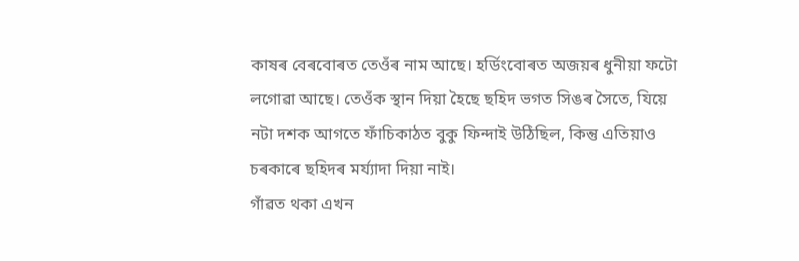কাষৰ বেৰবোৰত তেওঁৰ নাম আছে। হৰ্ডিংবোৰত অজয়ৰ ধুনীয়া ফটো লগোৱা আছে। তেওঁক স্থান দিয়া হৈছে ছহিদ ভগত সিঙৰ সৈতে, যিয়ে নটা দশক আগতে ফাঁচিকাঠত বুকু ফিন্দাই উঠিছিল, কিন্তু এতিয়াও চৰকাৰে ছহিদৰ মৰ্য্যাদা দিয়া নাই।
গাঁৱত থকা এখন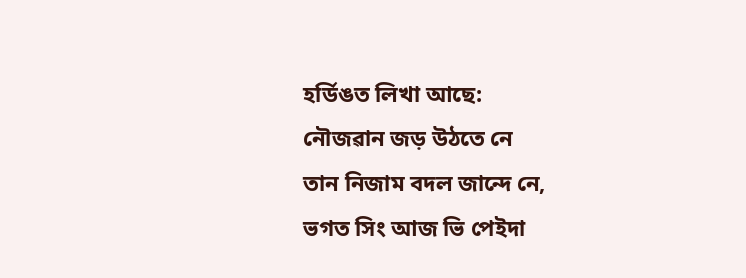হৰ্ডিঙত লিখা আছে:
নৌজৱান জড় উঠতে নে
তান নিজাম বদল জান্দে নে,
ভগত সিং আজ ভি পেইদা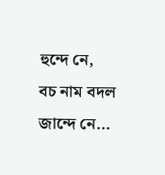হুন্দে নে,
বচ নাম বদল জান্দে নে…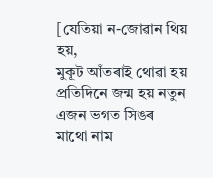[যেতিয়া ন-জোৱান থিয় হয়,
মুকূট আঁতৰাই থোৱা হয়
প্ৰতিদিনে জন্ম হয় নতুন এজন ভগত সিঙৰ
মাথো নাম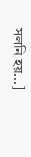সলনি হয়...]